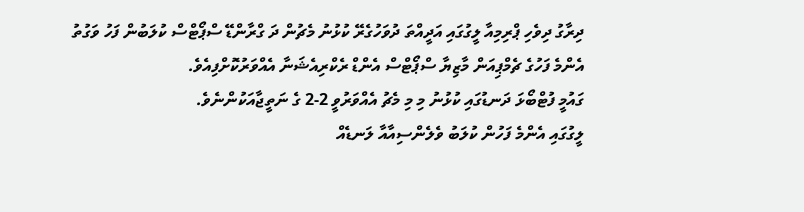ދިރާގު ދިވެހި ޕްރިމިއާ ލީގުގައި އަދީއްތަ ދުވަހުގެރޭ ކުޅުނު މެޗުން ދަ ގްރާންޑޭ ސްޕޯޓްސް ކުލަބުން ފަހު ވަގުތު އެންމެ ފަހުގެ ޗެމްޕިއަން މާޒިޔާ ސްޕޯޓްސް އެންޑް ރެކްރިއެޝަނާ އެއްވަރުކޮށްފިއެވެ.
ގައުމީ ފުޓްބޯޅަ ދަނޑުގައި ކުޅުނު މި މި މެޗު އެއްވަރުވީ 2-2 ގެ ނަތީޖާއަކުންނެވެ.
ލީގުގައި އެންމެ ފަހުން ކުލަބު ވެލެންސިއާއާ ލަނޑެއް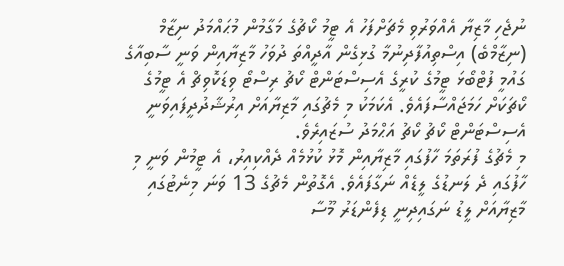ނުޖެހި މާޒިޔާ އެއްވަރުވި މެޗަށްފަހު އެ ޓީމު ކޯޗުގެ މަގާމުން މުޙައްމަދު ނިޒާމް (ނިޒާމްބެ) އިސްތިއުފާދިނުމާ ގުޅިގެން އާދީއްތަ ދުވަހު މާޒިޔާއިން ވަނީ ސާބިއާގެ ގައުމީ ފުޓްބޯޅަ ޓީމުގެ ކުރީގެ އެސިސްޓަންޓް ކޯޗު ރިސްޓޯ ވިޑަކޮވިޗް އެ ޓީމުގެ ކޯޗަކަށް ހަމަޖައްސާފައެވެ. އެކަމަކު މި މެޗުގައި މާޒިޔާއަށް އިރުޝާދުދީފައިވަނީ އެސިސްޓަންޓް ކޯޗު ކޯޗު އަޙްމަދު ސުޒައިރެވެ.
މި މެޗުގެ ފުރަތަމަ ހާފުގައި މާޒިޔާއިން މޮޅު ކުޅުމެއް ދެއްކިއިރު، އެ ޓީމުން ވަނީ މި ހާފުގައި ދެ ލަނޑުގެ ލީޑެއް ނަގާފައެވެ. އެގޮތުން މެޗުގެ 13 ވަނަ މިނެޓުގައި މާޒިޔާއަށް ލީޑު ނަގައިދިނީ ޑިފެންޑަރު މޫސާ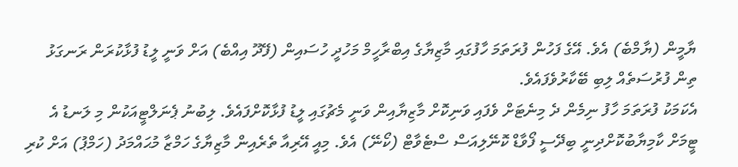ޔާމީން (ޔާމްބެ) އެވެ. އޭގެ ފަހުން ފުރަތަމަ ހާފުގައި މާޒިޔާގެ އިބްރާހީމް މަހުދީ ހުސައިން (ފޭދޫ އިއްބެ) އަށް ވަނީ ލީޑު ފުޅާކުރަން ރަނގަޅު ތިން ފުރުސަތެއް ލިބި ބޭކާރުވެފައެވެ.
އެކަމަކު ފުރަތަމަ ހާފު ނިމެން ދެ މިނެޓަށް ވެފައި ވަނިކޮށް މާޒިޔާއިން ވަނީ މެޗުގައި ލީޑު ފުޅާކޮށްފައެވެ. ލިބުނު ޕެނަލްޓީއަކުން މި ލަނޑު އެ ޓީމަށް ކާމިޔާބުކޮށްދިނީ ބިދޭސީ ފޯވާޑް ކޮނޭލިއަސް ސްޓެވާޓް (ކޯނޭ) އެވެ. މިއީ އޭރިއާ ތެރެއިން މާޒިޔާގެ ހަމްޒާ މުޙައްމަދު (ހަމްޕު) އަށް ކުރި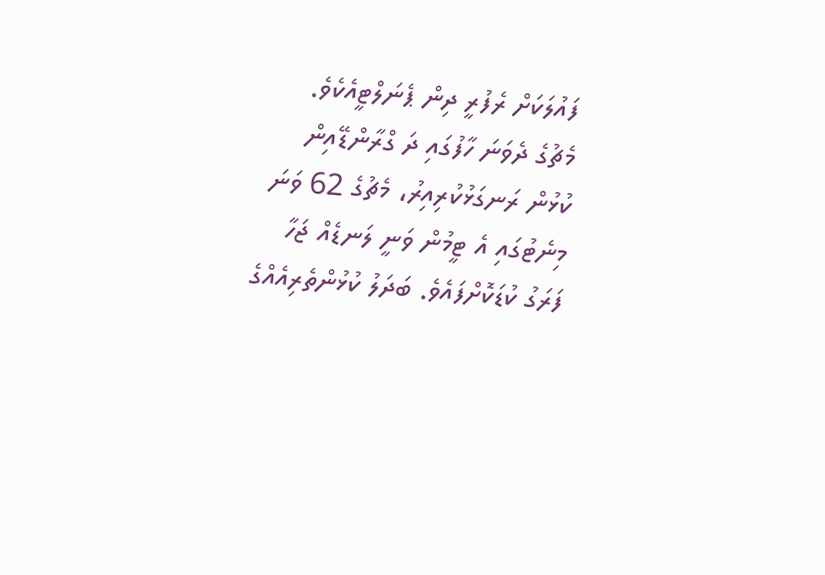ފައުލަކަށް ރެފުރީ ދިން ޕެނަލްޓީއެކެވެ.
މެޗުގެ ދެވަނަ ހާފުގައި ދަ ގްރާންޑޭއިން ކުޅުން ރަނގަޅުކުރިއިރު، މެޗުގެ 62 ވަނަ މިނެޓުގައި އެ ޓީމުން ވަނީ ލަނޑެއް ޖަހާ ފަރަގު ކުޑަކޮށްފައެވެ. ބަދަލު ކުޅުންތެރިއެއްގެ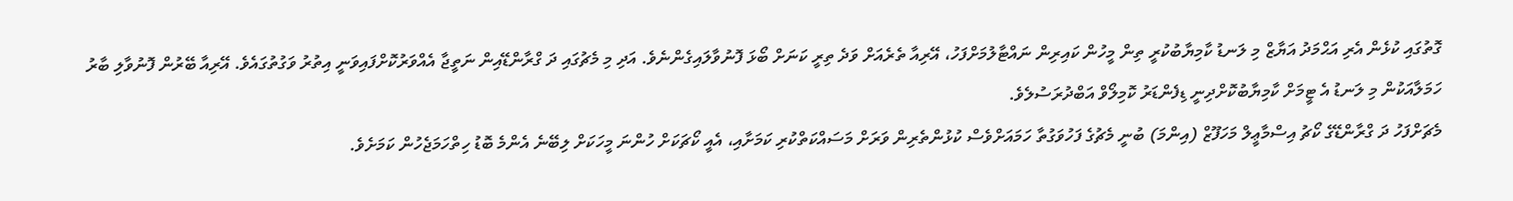ގޮތުގައި ކުޅެން އެރި އަޙްމަދު އަޔާޒް މި ލަނޑު ކާމިޔާބުކުރީ ތިން މީހުން ކައިރިން ނައްޓާލުމަށްފަހު، އޭރިއާ ތެރެއަށް ވަދެ ތިރީ ކަނަށް ބޯޅަ ފޮނުވާލައިގެންނެވެ. އަދި މި މެޗުގައި ދަ ގްރާންޑޭއިން ނަތީޖާ އެއްވަރުކޮށްފައިވަނީ އިތުރު ވަގުތުގައެވެ. އޭރިއާ ބޭރުން ފޮނުވާލި ބާރު ހަމަލާއަކުން މި ލަނޑު އެ ޓީމަށް ކާމިޔާބުކޮށްދިނީ ޑިފެންޑަރު ކޮމިލޯވް އަބްދުރަސުލެވެ.
މެޗަށްފަހު ދަ ގްރާންޑޭގެ ކޯޗު އިސްމާޢީލް މަހަފޫޒް (އިންމަ) ބުނީ މެޗުގެ ފަހުވަގުތާ ހަމައަށްވެސް ކުޅުންތެރިން ވަރަށް މަސައްކަތްކުރި ކަމަށާއި، އެއީ ކޯޗަކަށް ހުންނަ މީހަކަށް ލިބޭނެ އެންމެ ބޮޑު ހިތްހަމަޖެހުން ކަމަށެވެ.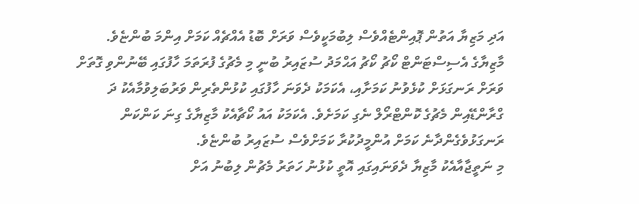އަދި މަޒިޔާ އަތުން ޕޮއިންޓެއްވެސް ލިބުމަކީވެސް ވަރަށް ބޮޑު އެއްޗެއް ކަމަށް އިންމަ ބުންޏެވެ.
މާޒިޔާގެ އެސިސްޓަންޓް ކޯޗު ކޯޗު އަޙްމަދު ސުޒައިރު ބުނީ މި މެޗުގެ ފުރަތަމަ ހާފުގައި ބޭނުންވި ގޮތަށް ވަރަށް ރަނގަޅަށް ކުޅެވުނު ކަމަށާއި، އެކަމަކު ދެވަނަ ހާފުގައި ކުޅުންތެރިން ވަރުބަލިވުމާއެކު ދަ ގްރާންޑޭއިން މެޗުގެ ކޮންޓްރޯލް ނެގި ކަމަށެވެ. އެކަމަކު އައު ކޯޗާއެކު މާޒިޔާގެ ގިނަ ކަންކަން ރަނގަޅުވެގެންދާނެ ކަމަށް އުންމީދުކުރާ ކަމަށްވެސް ސުޒައިރު ބުންޏެވެ.
މި ނަތީޖާއާއެކު މާޒިޔާ ދެވަނައިގައި އޮތީ ކުޅުނު ހަތަރު މެޗުން ލިބުނު އަށް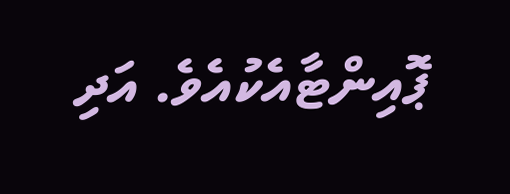ޕޮއިންޓާއެކުއެވެ. އަދި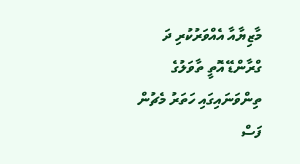މާޒިޔާއާ އެއްވަރުކުރި ދަ ގްރާންޑޭ އޮތީ ތާވަލުގެ ތިންވަނައިގައި ހަތަރު މެޗުން ފަސް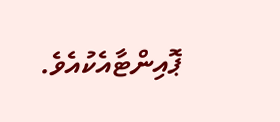ޕޮއިންޓާއެކުއެވެ.